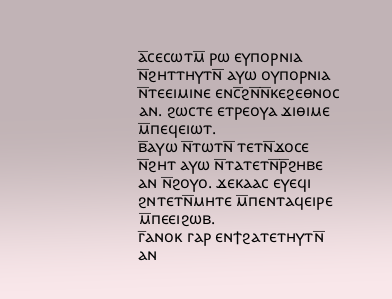ⲁ̅ⲥⲉⲥⲱⲧⲙ̅ ⲣⲱ ⲉⲩⲡⲟⲣⲛⲓⲁ ⲛ̅ϩⲏⲧⲧⲏⲩⲧⲛ̅ ⲁⲩⲱ ⲟⲩⲡⲟⲣⲛⲓⲁ ⲛ̅ⲧⲉⲉⲓⲙⲓⲛⲉ ⲉⲛⲥ̅ϩⲛ̅ⲛ̅ⲕⲉϩⲉⲑⲛⲟⲥ ⲁⲛ. ϩⲱⲥⲧⲉ ⲉⲧⲣⲉⲟⲩⲁ ϫⲓⲑⲓⲙⲉ ⲙ̅ⲡⲉϥⲉⲓⲱⲧ.
ⲃ̅ⲁⲩⲱ ⲛ̅ⲧⲱⲧⲛ̅ ⲧⲉⲧⲛ̅ϫⲟⲥⲉ ⲛ̅ϩⲏⲧ ⲁⲩⲱ ⲛ̅ⲧⲁⲧⲉⲧⲛ̅ⲣ̅ϩⲏⲃⲉ ⲁⲛ ⲛ̅ϩⲟⲩⲟ. ϫⲉⲕⲁⲁⲥ ⲉⲩⲉϥⲓ ϩⲛⲧⲉⲧⲛ̅ⲙⲏⲧⲉ ⲙ̅ⲡⲉⲛⲧⲁϥⲉⲓⲣⲉ ⲙ̅ⲡⲉⲉⲓϩⲱⲃ.
ⲅ̅ⲁⲛⲟⲕ ⲅⲁⲣ ⲉⲛϯϩⲁⲧⲉⲧⲏⲩⲧⲛ̅ ⲁⲛ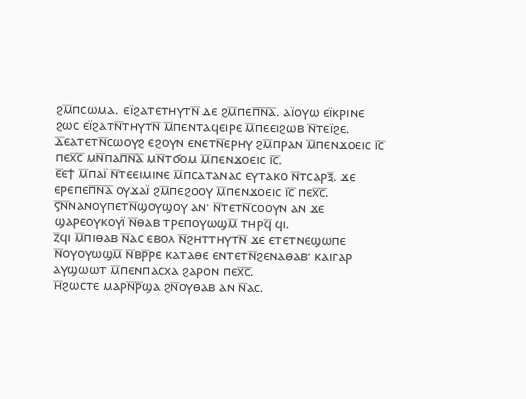ϩⲙ̅ⲡⲥⲱⲙⲁ. ⲉⲓ̈ϩⲁⲧⲉⲧⲏⲩⲧⲛ̅ ⲇⲉ ϩⲙ̅ⲡⲉⲡ̅ⲛ̅ⲁ̅. ⲁⲓ̈ⲟⲩⲱ ⲉⲓ̈ⲕⲣⲓⲛⲉ ϩⲱⲥ ⲉⲓ̈ϩⲁⲧⲛ̅ⲧⲏⲩⲧⲛ̅ ⲙ̅ⲡⲉⲛⲧⲁϥⲉⲓⲣⲉ ⲙ̅ⲡⲉⲉⲓϩⲱⲃ ⲛ̅ⲧⲉⲓ̈ϩⲉ.
ⲇ̅ⲉⲁⲧⲉⲧⲛ̅ⲥⲱⲟⲩϩ ⲉϩⲟⲩⲛ ⲉⲛⲉⲧⲛ̅ⲉⲣⲏⲩ ϩⲙ̅ⲡⲣⲁⲛ ⲙ̅ⲡⲉⲛϫⲟⲉⲓⲥ ⲓ̅ⲥ̅ ⲡⲉⲭ̅ⲥ̅ ⲙⲛ̅ⲡⲁⲡ̅ⲛ̅ⲁ̅ ⲙⲛ̅ⲧϭⲟⲙ ⲙ̅ⲡⲉⲛϫⲟⲉⲓⲥ ⲓ̅ⲥ̅.
ⲉ̅ⲉϯ ⲙ̅ⲡⲁⲓ̈ ⲛ̅ⲧⲉⲉⲓⲙⲓⲛⲉ ⲙ̅ⲡⲥⲁⲧⲁⲛⲁⲥ ⲉⲩⲧⲁⲕⲟ ⲛ̅ⲧⲥⲁⲣⲝ̅. ϫⲉ ⲉⲣⲉⲡⲉⲡ̅ⲛ̅ⲁ̅ ⲟⲩϫⲁⲓ̈ ϩⲙ̅ⲡⲉϩⲟⲟⲩ ⲙ̅ⲡⲉⲛϫⲟⲉⲓⲥ ⲓ̅ⲥ̅ ⲡⲉⲭ̅ⲥ̅.
ⲋ̅ⲛ̅ⲛⲁⲛⲟⲩⲡⲉⲧⲛ̅ϣⲟⲩϣⲟⲩ ⲁⲛ· ⲛ̅ⲧⲉⲧⲛ̅ⲥⲟⲟⲩⲛ ⲁⲛ ϫⲉ ϣⲁⲣⲉⲟⲩⲕⲟⲩⲓ̈ ⲛ̅ⲑⲁⲃ ⲧⲣⲉⲡⲟⲩⲱϣⲙ̅ ⲧⲏⲣϥ̅ ϥⲓ.
ⲍ̅ϥⲓ ⲙ̅ⲡⲓⲑⲁⲃ ⲛ̅ⲁⲥ ⲉⲃⲟⲗ ⲛ̅ϩⲏⲧⲧⲏⲩⲧⲛ̅ ϫⲉ ⲉⲧⲉⲧⲛⲉϣⲱⲡⲉ ⲛ̅ⲟⲩⲟⲩⲱϣⲙ̅ ⲛ̅ⲃⲣ̅ⲣⲉ ⲕⲁⲧⲁⲑⲉ ⲉⲛⲧⲉⲧⲛ̅ϩⲉⲛⲁⲑⲁⲃ· ⲕⲁⲓⲅⲁⲣ ⲁⲩϣⲱⲱⲧ ⲙ̅ⲡⲉⲛⲡⲁⲥⲭⲁ ϩⲁⲣⲟⲛ ⲡⲉⲭ̅ⲥ̅.
ⲏ̅ϩⲱⲥⲧⲉ ⲙⲁⲣⲛ̅ⲣ̅ϣⲁ ϩⲛ̅ⲟⲩⲑⲁⲃ ⲁⲛ ⲛ̅ⲁⲥ.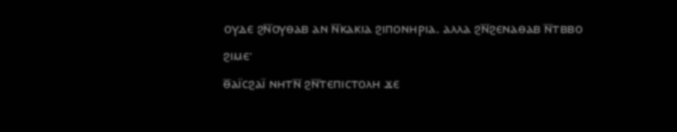ⲟⲩⲇⲉ ϩⲛ̅ⲟⲩⲑⲁⲃ ⲁⲛ ⲛ̅ⲕⲁⲕⲓⲁ ϩⲓⲡⲟⲛⲏⲣⲓⲁ. ⲁⲗⲗⲁ ϩⲛ̅ϩⲉⲛⲁⲑⲁⲃ ⲛ̅ⲧⲃⲃⲟ ϩⲓⲙⲉ·
ⲑ̅ⲁⲓ̈ⲥϩⲁⲓ̈ ⲛⲏⲧⲛ̅ ϩⲛ̅ⲧⲉⲡⲓⲥⲧⲟⲗⲏ ϫⲉ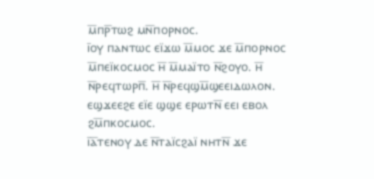ⲙ̅ⲡⲣ̅ⲧⲱϩ ⲙⲛ̅ⲡⲟⲣⲛⲟⲥ.
ⲓ̅ⲟⲩ ⲡⲁⲛⲧⲱⲥ ⲉⲓ̈ϫⲱ ⲙ̅ⲙⲟⲥ ϫⲉ ⲙ̅ⲡⲟⲣⲛⲟⲥ ⲙ̅ⲡⲉⲓ̈ⲕⲟⲥⲙⲟⲥ ⲏ̅ ⲙ̅ⲙⲁⲓ̈ⲧⲟ ⲛ̅ϩⲟⲩⲟ. ⲏ̅ ⲛ̅ⲣⲉϥⲧⲱⲣⲡ̅. ⲏ̅ ⲛ̅ⲣⲉϥϣⲙ̅ϣⲉⲉⲓⲇⲱⲗⲟⲛ. ⲉϣϫⲉⲉϩⲉ ⲉⲓ̈ⲉ ϣϣⲉ ⲉⲣⲱⲧⲛ̅ ⲉⲉⲓ ⲉⲃⲟⲗ ϩⲙ̅ⲡⲕⲟⲥⲙⲟⲥ.
ⲓ̅ⲁ̅ⲧⲉⲛⲟⲩ ⲇⲉ ⲛ̅ⲧⲁⲓ̈ⲥϩⲁⲓ̈ ⲛⲏⲧⲛ̅ ϫⲉ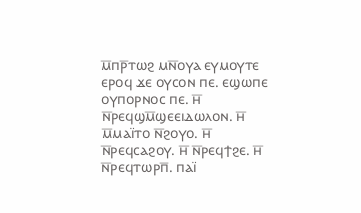ⲙ̅ⲡⲣ̅ⲧⲱϩ ⲙⲛ̅ⲟⲩⲁ ⲉⲩⲙⲟⲩⲧⲉ ⲉⲣⲟϥ ϫⲉ ⲟⲩⲥⲟⲛ ⲡⲉ. ⲉϣⲱⲡⲉ ⲟⲩⲡⲟⲣⲛⲟⲥ ⲡⲉ. ⲏ̅ ⲛ̅ⲣⲉϥϣⲙ̅ϣⲉⲉⲓⲇⲱⲗⲟⲛ. ⲏ̅ ⲙ̅ⲙⲁⲓ̈ⲧⲟ ⲛ̅ϩⲟⲩⲟ. ⲏ̅ ⲛ̅ⲣⲉϥⲥⲁϩⲟⲩ. ⲏ̅ ⲛ̅ⲣⲉϥϯϩⲉ. ⲏ̅ ⲛ̅ⲣⲉϥⲧⲱⲣⲡ̅. ⲡⲁⲓ̈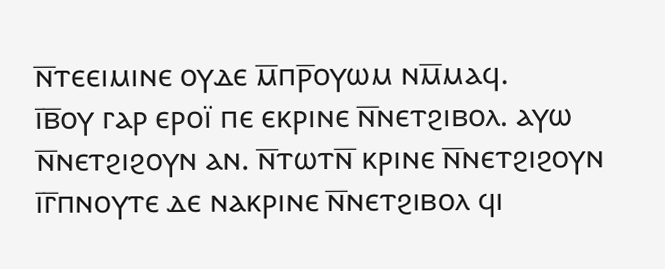ⲛ̅ⲧⲉⲉⲓⲙⲓⲛⲉ ⲟⲩⲇⲉ ⲙ̅ⲡⲣ̅ⲟⲩⲱⲙ ⲛⲙ̅ⲙⲁϥ.
ⲓ̅ⲃ̅ⲟⲩ ⲅⲁⲣ ⲉⲣⲟⲓ̈ ⲡⲉ ⲉⲕⲣⲓⲛⲉ ⲛ̅ⲛⲉⲧϩⲓⲃⲟⲗ. ⲁⲩⲱ ⲛ̅ⲛⲉⲧϩⲓϩⲟⲩⲛ ⲁⲛ. ⲛ̅ⲧⲱⲧⲛ̅ ⲕⲣⲓⲛⲉ ⲛ̅ⲛⲉⲧϩⲓϩⲟⲩⲛ
ⲓ̅ⲅ̅ⲡⲛⲟⲩⲧⲉ ⲇⲉ ⲛⲁⲕⲣⲓⲛⲉ ⲛ̅ⲛⲉⲧϩⲓⲃⲟⲗ ϥⲓ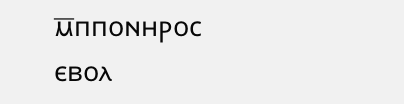ⲙ̅ⲡⲡⲟⲛⲏⲣⲟⲥ ⲉⲃⲟⲗ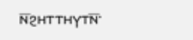ⲛ̅ϩⲏⲧⲧⲏⲩⲧⲛ̅·